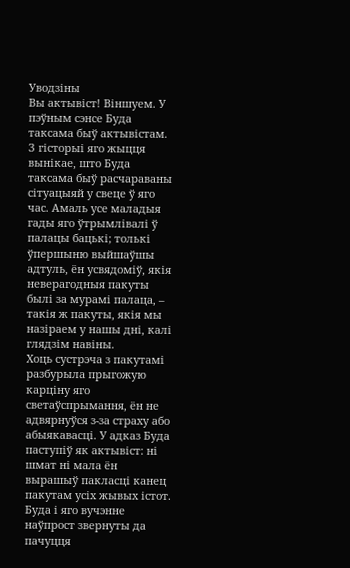Уводзіны
Вы актывіст! Віншуем. У пэўным сэнсе Буда таксама быў актывістам. З гісторыі яго жыцця вынікае, што Буда таксама быў расчараваны сітуацыяй у свеце ў яго час. Амаль усе маладыя гады яго ўтрымлівалі ў палацы бацькі; толькі ўпершыню выйшаўшы адтуль, ён усвядоміў, якія неверагодныя пакуты былі за мурамі палаца, – такія ж пакуты, якія мы назіраем у нашы дні, калі глядзім навіны.
Хоць сустрэча з пакутамі разбурыла прыгожую карціну яго светаўспрымання, ён не адвярнуўся з-за страху або абыякавасці. У адказ Буда паступіў як актывіст: ні шмат ні мала ён вырашыў пакласці канец пакутам усіх жывых істот. Буда і яго вучэнне наўпрост звернуты да пачуцця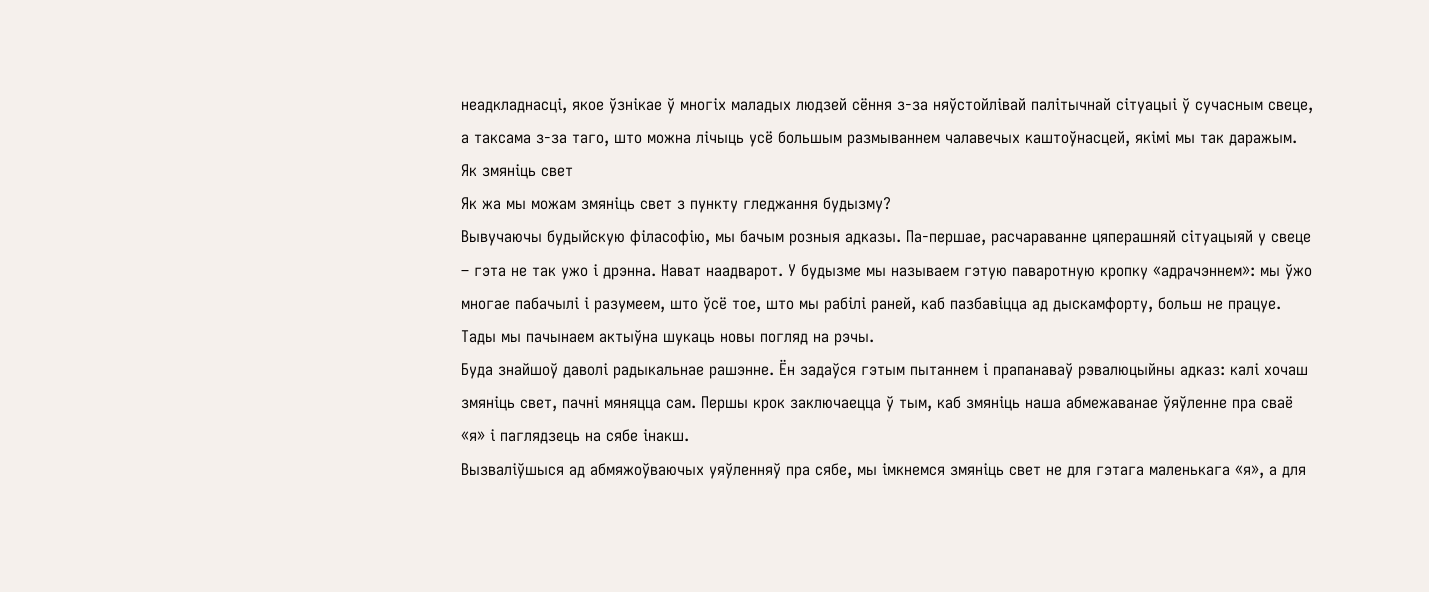неадкладнасці, якое ўзнікае ў многіх маладых людзей сёння з-за няўстойлівай палітычнай сітуацыі ў сучасным свеце, а таксама з-за таго, што можна лічыць усё большым размываннем чалавечых каштоўнасцей, якімі мы так даражым.
Як змяніць свет
Як жа мы можам змяніць свет з пункту гледжання будызму?
Вывучаючы будыйскую філасофію, мы бачым розныя адказы. Па-першае, расчараванне цяперашняй сітуацыяй у свеце – гэта не так ужо і дрэнна. Нават наадварот. У будызме мы называем гэтую паваротную кропку «адрачэннем»: мы ўжо многае пабачылі і разумеем, што ўсё тое, што мы рабілі раней, каб пазбавіцца ад дыскамфорту, больш не працуе. Тады мы пачынаем актыўна шукаць новы погляд на рэчы.
Буда знайшоў даволі радыкальнае рашэнне. Ён задаўся гэтым пытаннем і прапанаваў рэвалюцыйны адказ: калі хочаш змяніць свет, пачні мяняцца сам. Першы крок заключаецца ў тым, каб змяніць наша абмежаванае ўяўленне пра сваё «я» і паглядзець на сябе інакш.
Вызваліўшыся ад абмяжоўваючых уяўленняў пра сябе, мы імкнемся змяніць свет не для гэтага маленькага «я», а для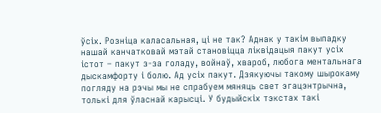ўсіх. Розніца каласальная, ці не так? Аднак у такім выпадку нашай канчатковай мэтай становіцца ліквідацыя пакут усіх істот – пакут з-за голаду, войнаў, хвароб, любога ментальнага дыскамфорту і болю. Ад усіх пакут. Дзякуючы такому шырокаму погляду на рэчы мы не спрабуем мяняць свет эгацэнтрычна, толькі для ўласнай карысці. У будыйскіх тэкстах такі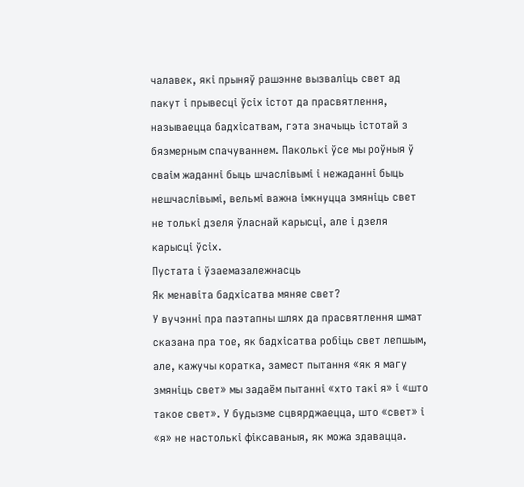чалавек, які прыняў рашэнне вызваліць свет ад пакут і прывесці ўсіх істот да прасвятлення, называецца бадхісатвам, гэта значыць істотай з бязмерным спачуваннем. Паколькі ўсе мы роўныя ў сваім жаданні быць шчаслівымі і нежаданні быць нешчаслівымі, вельмі важна імкнуцца змяніць свет не толькі дзеля ўласнай карысці, але і дзеля карысці ўсіх.
Пустата і ўзаемазалежнасць
Як менавіта бадхісатва мяняе свет?
У вучэнні пра паэтапны шлях да прасвятлення шмат сказана пра тое, як бадхісатва робіць свет лепшым, але, кажучы коратка, замест пытання «як я магу змяніць свет» мы задаём пытанні «хто такі я» і «што такое свет». У будызме сцвярджаецца, што «свет» і «я» не настолькі фіксаваныя, як можа здавацца.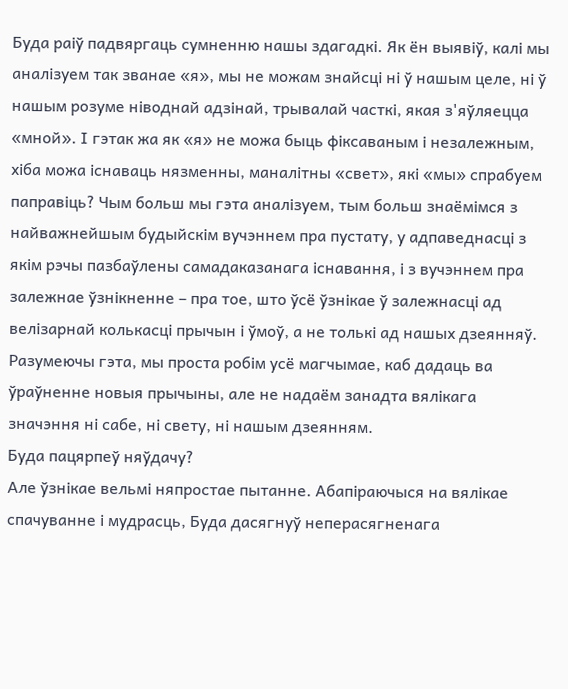Буда раіў падвяргаць сумненню нашы здагадкі. Як ён выявіў, калі мы аналізуем так званае «я», мы не можам знайсці ні ў нашым целе, ні ў нашым розуме ніводнай адзінай, трывалай часткі, якая з'яўляецца «мной». І гэтак жа як «я» не можа быць фіксаваным і незалежным, хіба можа існаваць нязменны, маналітны «свет», які «мы» спрабуем паправіць? Чым больш мы гэта аналізуем, тым больш знаёмімся з найважнейшым будыйскім вучэннем пра пустату, у адпаведнасці з якім рэчы пазбаўлены самадаказанага існавання, і з вучэннем пра залежнае ўзнікненне – пра тое, што ўсё ўзнікае ў залежнасці ад велізарнай колькасці прычын і ўмоў, а не толькі ад нашых дзеянняў. Разумеючы гэта, мы проста робім усё магчымае, каб дадаць ва ўраўненне новыя прычыны, але не надаём занадта вялікага значэння ні сабе, ні свету, ні нашым дзеянням.
Буда пацярпеў няўдачу?
Але ўзнікае вельмі няпростае пытанне. Абапіраючыся на вялікае спачуванне і мудрасць, Буда дасягнуў неперасягненага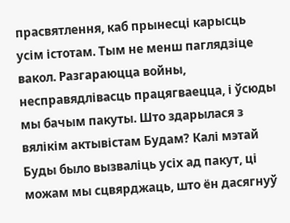прасвятлення, каб прынесці карысць усім істотам. Тым не менш паглядзіце вакол. Разгараюцца войны, несправядлівасць працягваецца, і ўсюды мы бачым пакуты. Што здарылася з вялікім актывістам Будам? Калі мэтай Буды было вызваліць усіх ад пакут, ці можам мы сцвярджаць, што ён дасягнуў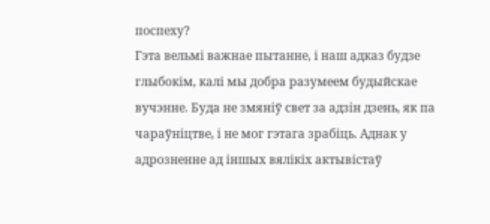поспеху?
Гэта вельмі важнае пытанне, і наш адказ будзе глыбокім, калі мы добра разумеем будыйскае вучэнне. Буда не змяніў свет за адзін дзень, як па чараўніцтве, і не мог гэтага зрабіць. Аднак у адрозненне ад іншых вялікіх актывістаў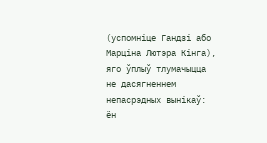(успомніце Гандзі або Марціна Лютэра Кінга), яго ўплыў тлумачыцца не дасягненнем непасрэдных вынікаў: ён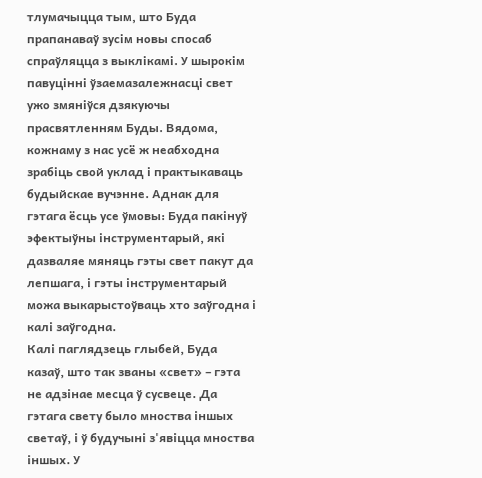тлумачыцца тым, што Буда прапанаваў зусім новы спосаб спраўляцца з выклікамі. У шырокім павуцінні ўзаемазалежнасці свет ужо змяніўся дзякуючы прасвятленням Буды. Вядома, кожнаму з нас усё ж неабходна зрабіць свой уклад і практыкаваць будыйскае вучэнне. Аднак для гэтага ёсць усе ўмовы: Буда пакінуў эфектыўны інструментарый, які дазваляе мяняць гэты свет пакут да лепшага, і гэты інструментарый можа выкарыстоўваць хто заўгодна і калі заўгодна.
Калі паглядзець глыбей, Буда казаў, што так званы «свет» – гэта не адзінае месца ў сусвеце. Да гэтага свету было мноства іншых светаў, і ў будучыні з'явіцца мноства іншых. У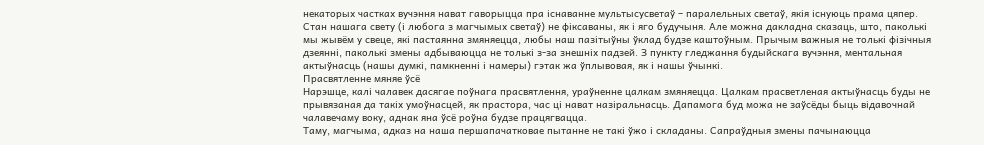некаторых частках вучэння нават гаворыцца пра існаванне мультысусветаў – паралельных светаў, якія існуюць прама цяпер. Стан нашага свету (і любога з магчымых светаў) не фіксаваны, як і яго будучыня. Але можна дакладна сказаць, што, паколькі мы жывём у свеце, які пастаянна змяняецца, любы наш пазітыўны ўклад будзе каштоўным. Прычым важныя не толькі фізічныя дзеянні, паколькі змены адбываюцца не толькі з-за знешніх падзей. З пункту гледжання будыйскага вучэння, ментальная актыўнасць (нашы думкі, памкненні і намеры) гэтак жа ўплывовая, як і нашы ўчынкі.
Прасвятленне мяняе ўсё
Нарэшце, калі чалавек дасягае поўнага прасвятлення, ураўненне цалкам змяняецца. Цалкам прасветленая актыўнасць буды не прывязаная да такіх умоўнасцей, як прастора, час ці нават назіральнасць. Дапамога буд можа не заўсёды быць відавочнай чалавечаму воку, аднак яна ўсё роўна будзе працягвацца.
Таму, магчыма, адказ на наша першапачатковае пытанне не такі ўжо і складаны. Сапраўдныя змены пачынаюцца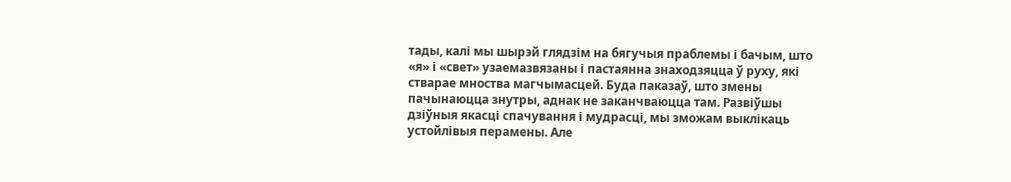тады, калі мы шырэй глядзім на бягучыя праблемы і бачым, што «я» і «свет» узаемазвязаны і пастаянна знаходзяцца ў руху, які стварае мноства магчымасцей. Буда паказаў, што змены пачынаюцца знутры, аднак не заканчваюцца там. Развіўшы дзіўныя якасці спачування і мудрасці, мы зможам выклікаць устойлівыя перамены. Але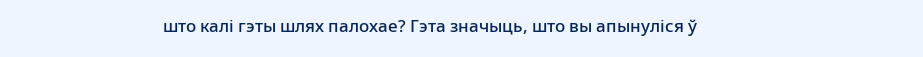што калі гэты шлях палохае? Гэта значыць, што вы апынуліся ў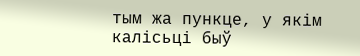тым жа пункце, у якім калісьці быў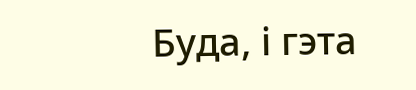Буда, і гэта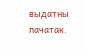выдатны пачатак.